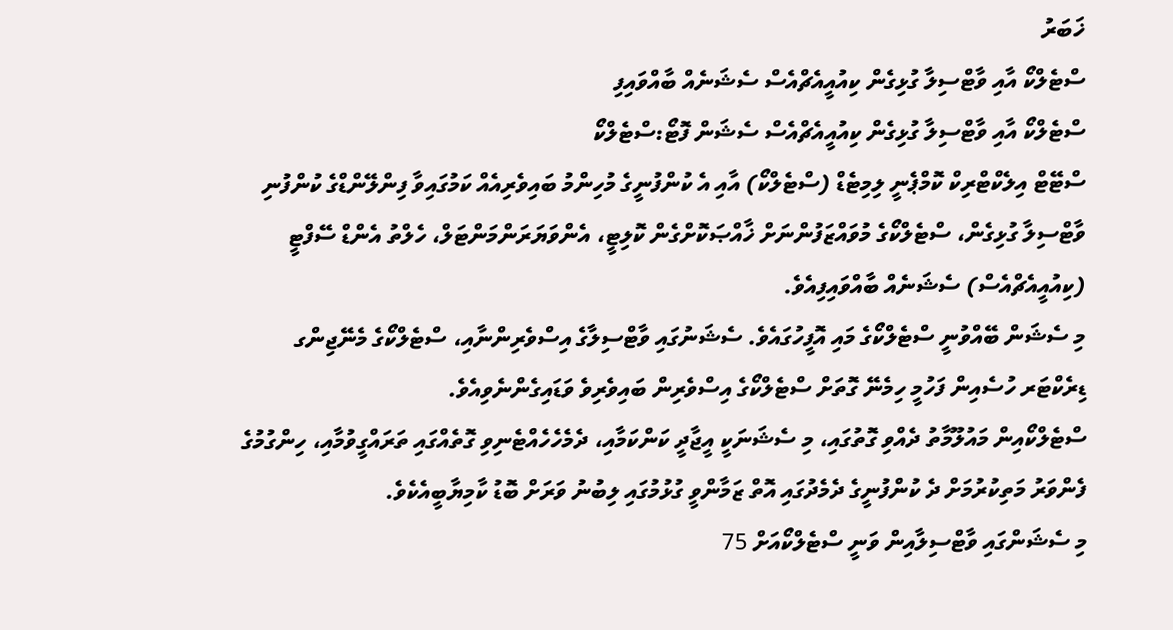ޚަބަރު
ސްޓެލްކޯ އާއި ވާޓްސިލާ ގުޅިގެން ކިއުއީއެޗްއެސް ސެޝަނެއް ބާއްވައިފި
ސްޓެލްކޯ އާއި ވާޓްސިލާ ގުޅިގެން ކިއުއީއެޗްއެސް ސެޝަން ފޮޓޯ:ސްޓެލްކޯ
ސްޓޭޓް އިލެކްޓްރިކް ކޮމްޕެނީ ލިމިޓެޑް (ސްޓެލްކޯ) އާއި އެ ކުންފުނީގެ މުހިންމު ބައިވެރިއެއް ކަމުގައިވާ ފިންލޭންޑްގެ ކުންފުނި ވާޓްސިލާ ގުޅިގެން، ސްޓެލްކޯގެ މުވައްޒަފުންނަށް ޚާއްޞަކޮށްގެން ކޮލިޓީ، އެންވަޔަރަންމަންޓަލް، ހެލްތު އެންޑް ސޭފްޓީ (ކިއުއީއެޗްއެސް) ސެޝަނެއް ބާއްވައިފިއެވެ.
މި ސެޝަން ބޭއްވުނީ ސްޓެލްކޯގެ މައި އޮފީހުގައެވެ. ސެޝަނުގައި ވާޓްސިލާގެ އިސްވެރިންނާއި، ސްޓެލްކޯގެ މެނޭޖިންގ ޑިރެކްޓަރ ހުސެއިން ފަހުމީ ހިމެނޭ ގޮތަށް ސްޓެލްކޯގެ އިސްވެރިން ބައިވެރިވެ ވަޑައިގެންނެވިއެވެ.
ސްޓެލްކޯއިން މައުލޫމާތު ދެއްވި ގޮތުގައި، މި ސެޝަނަކީ އީޖާދީ ކަންކަމާއި، ދެމެހެހެއްޓެނިވި ގޮތެއްގައި ތަރައްގީވުމާއި، ހިންގުމުގެ ފެންވަރު މަތިކުރުމަށް ދެ ކުންފުނީގެ ދެމެދުގައި އޮތް ޒަމާންވީ ގުޅުމުގައި ލިބުނު ވަރަށް ބޮޑު ކާމިޔާބީއެކެވެ.
މި ސެޝަންގައި ވާޓްސިލާއިން ވަނީ ސްޓެލްކޯއަށް 75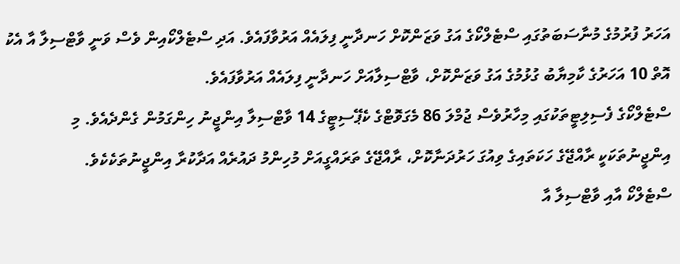އަހަރު ފުރުމުގެ މުނާސަބަތުގައި ސްޓެލްކޯގެ އަގު ވަޒަންކޮށް ހަނދާނީ ފިލައެއް އަރުވާފައެވެ. އަދި ސްޓެލްކޯއިން ވެސް ވަނީ ވާޓްސިލާ އާ އެކު އޮތް 10 އަހަރުގެ ކާމިޔާބު ގުޅުމުގެ އަގު ވަޒަންކޮށް، ވާޓްސިލާއަށް ހަނދާނީ ފިލައެއް އަރުވާފައެވެ.
ސްޓެލްކޯގެ ފެސިލިޓީތަކުގައި މިހާރުވެސް ޖުމްލަ 86 މެގަވޮޓްގެ ކެޕޭސިޓީގެ 14 ވާޓްސިލާ އިންޖީނު ހިންގަމުން ގެންދެއެވެ. މި އިންޖީނުތަކަކީ ރާއްޖޭގެ ހަކަތައިގެ ވިއުގަ ހަރުދަނާކޮށް، ރާއްޖޭގެ ތަރައްގީއަށް މުހިންމު ދައުރެއް އަދާކުރާ އިންޖީނުތަކެކެވެ.
ސްޓެލްކޯ އާއި ވާޓްސިލާ އާ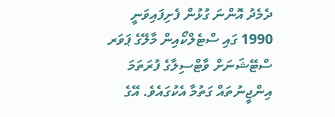ދެމެދު އޮންނަ ގުޅުން ފެށިފައިވަނީ 1990 ގައި ސްޓެލްކޯއިން މާލޭގެ ޕަވަރ ސްޓޭޝަނަށް ވާޓްސިލާގެ ފުރަތަމަ އިންޖީނުތައް ގަތުމާ އެކުގައެވެ. އޭގެ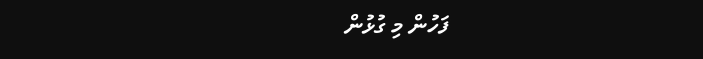ފަހުން މި ގުޅުން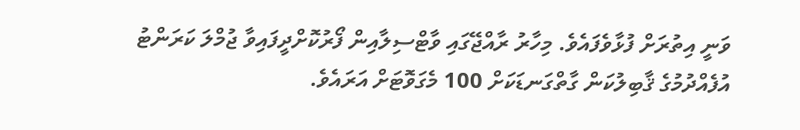ވަނީ އިތުރަށް ފުޅާވެފައެވެ. މިހާރު ރާއްޖޭގައި ވާޓްސިލާއިން ފޯރުކޮށްދީފައިވާ ޖުމްލަ ކަރަންޓު އުފެއްދުމުގެ ޤާބިލުކަން ގާތްގަނޑަކަށް 100 މެގަވޮޓަށް އަރައެވެ.